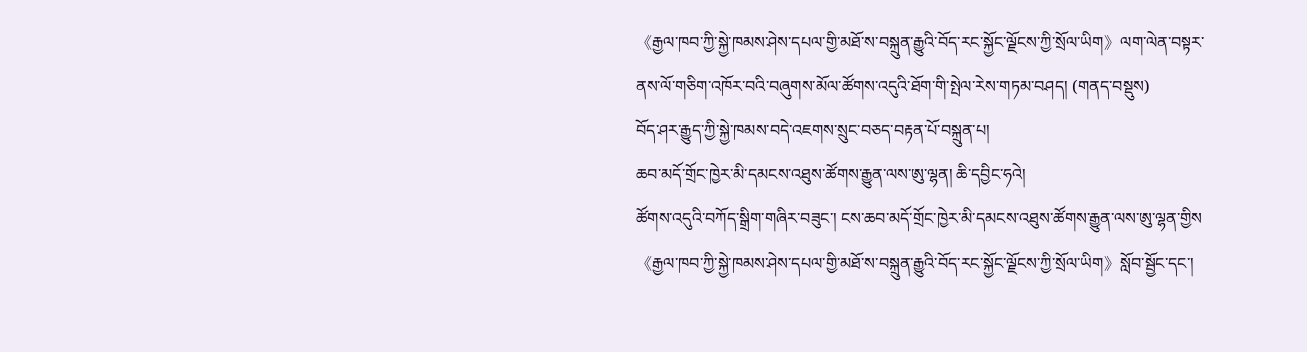《རྒྱལ་ཁབ་ཀྱི་སྐྱེ་ཁམས་ཤེས་དཔལ་གྱི་མཐོ་ས་བསྐྲུན་རྒྱུའི་བོད་རང་སྐྱོང་ལྗོངས་ཀྱི་སྲོལ་ཡིག》ལག་ལེན་བསྟར་ནས་ལོ་གཅིག་འཁོར་བའི་བཞུགས་མོལ་ཚོགས་འདུའི་ཐོག་གི་སྤེལ་རེས་གཏམ་བཤད། (གནད་བསྡུས)
བོད་ཤར་རྒྱུད་ཀྱི་སྐྱེ་ཁམས་བདེ་འཇགས་སྲུང་བཅད་བརྟན་པོ་བསྐྲུན་པ།
ཆབ་མདོ་གྲོང་ཁྱེར་མི་དམངས་འཐུས་ཚོགས་རྒྱུན་ལས་ཨུ་ལྷན། ཆི་དབྱིང་ཧའེ།
ཚོགས་འདུའི་བཀོད་སྒྲིག་གཞིར་བཟུང་། ངས་ཆབ་མདོ་གྲོང་ཁྱེར་མི་དམངས་འཐུས་ཚོགས་རྒྱུན་ལས་ཨུ་ལྷན་གྱིས《རྒྱལ་ཁབ་ཀྱི་སྐྱེ་ཁམས་ཤེས་དཔལ་གྱི་མཐོ་ས་བསྐྲུན་རྒྱུའི་བོད་རང་སྐྱོང་ལྗོངས་ཀྱི་སྲོལ་ཡིག》སློབ་སྦྱོང་དང་།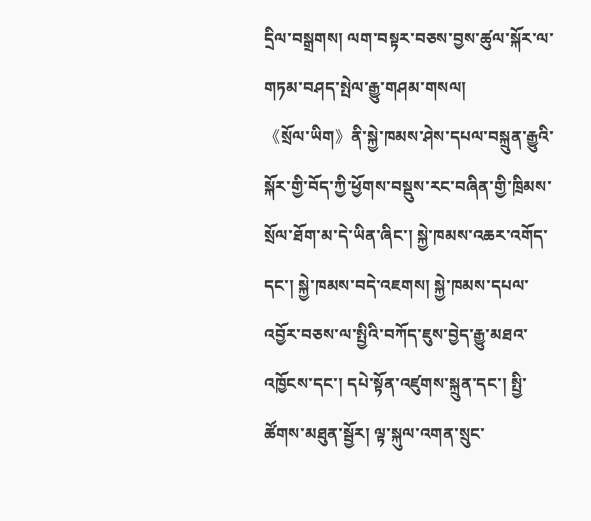དྲིལ་བསྒྲགས། ལག་བསྟར་བཅས་བྱས་ཚུལ་སྐོར་ལ་གཏམ་བཤད་སྤེལ་རྒྱུ་གཤམ་གསལ།
《སྲོལ་ཡིག》ནི་སྐྱེ་ཁམས་ཤེས་དཔལ་བསྐྲུན་རྒྱུའི་སྐོར་གྱི་བོད་ཀྱི་ཕྱོགས་བསྡུས་རང་བཞིན་གྱི་ཁྲིམས་སྲོལ་ཐོག་མ་དེ་ཡིན་ཞིང་། སྐྱེ་ཁམས་འཆར་འགོད་དང་། སྐྱེ་ཁམས་བདེ་འཇགས། སྐྱེ་ཁམས་དཔལ་འབྱོར་བཅས་ལ་སྤྱིའི་བཀོད་ཇུས་བྱེད་རྒྱུ་མཐའ་འཁྱོངས་དང་། དཔེ་སྟོན་འཛུགས་སྐྲུན་དང་། སྤྱི་ཚོགས་མཐུན་སྦྱོར། ལྟ་སྐུལ་འགན་སྲུང་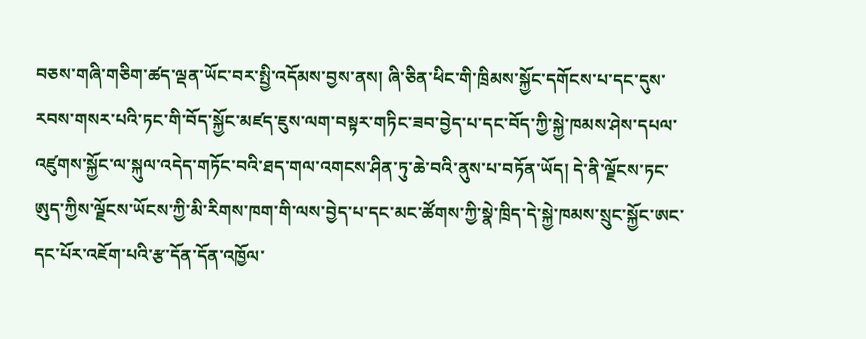བཅས་གཞི་གཅིག་ཚད་ལྡན་ཡོང་བར་སྤྱི་འདོམས་བྱས་ནས། ཞི་ཅིན་ཕིང་གི་ཁྲིམས་སྐྱོང་དགོངས་པ་དང་དུས་རབས་གསར་པའི་ཏང་གི་བོད་སྐྱོང་མཛད་ཇུས་ལག་བསྟར་གཏིང་ཟབ་བྱེད་པ་དང་བོད་ཀྱི་སྐྱེ་ཁམས་ཤེས་དཔལ་འཛུགས་སྐྱོང་ལ་སྐུལ་འདེད་གཏོང་བའི་ཐད་གལ་འགངས་ཤིན་ཏུ་ཆེ་བའི་ནུས་པ་བཏོན་ཡོད། དེ་ནི་ལྗོངས་ཏང་ཨུད་ཀྱིས་ལྗོངས་ཡོངས་ཀྱི་མི་རིགས་ཁག་གི་ལས་བྱེད་པ་དང་མང་ཚོགས་ཀྱི་སྣེ་ཁྲིད་དེ་སྐྱེ་ཁམས་སྲུང་སྐྱོང་ཨང་དང་པོར་འཇོག་པའི་རྩ་དོན་དོན་འཁྱོལ་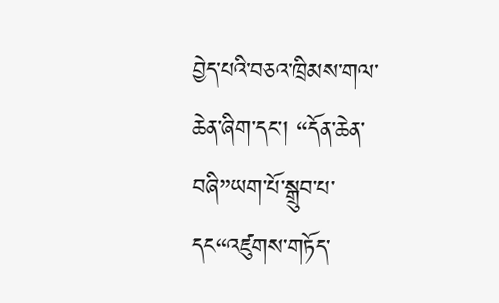བྱེད་པའི་བཅའ་ཁྲིམས་གལ་ཆེན་ཞིག་དང་། “དོན་ཆེན་བཞི”ཡག་པོ་སྒྲུབ་པ་དང“འཛུགས་གཏོད་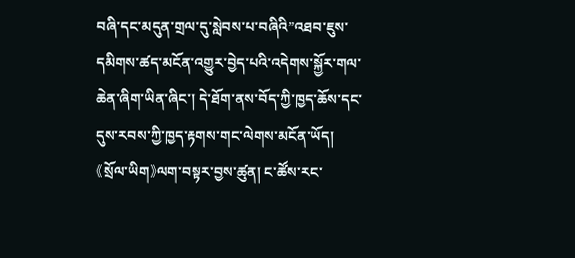བཞི་དང་མདུན་གྲལ་དུ་སླེབས་པ་བཞིའི”འཐབ་ཇུས་དམིགས་ཚད་མངོན་འགྱུར་བྱེད་པའི་འདེགས་སྐྱོར་གལ་ཆེན་ཞིག་ཡིན་ཞིང་། དེ་ཐོག་ནས་བོད་ཀྱི་ཁྱད་ཆོས་དང་དུས་རབས་ཀྱི་ཁྱད་རྟགས་གང་ལེགས་མངོན་ཡོད།
《སྲོལ་ཡིག》ལག་བསྟར་བྱས་ཚུན། ང་ཚོས་རང་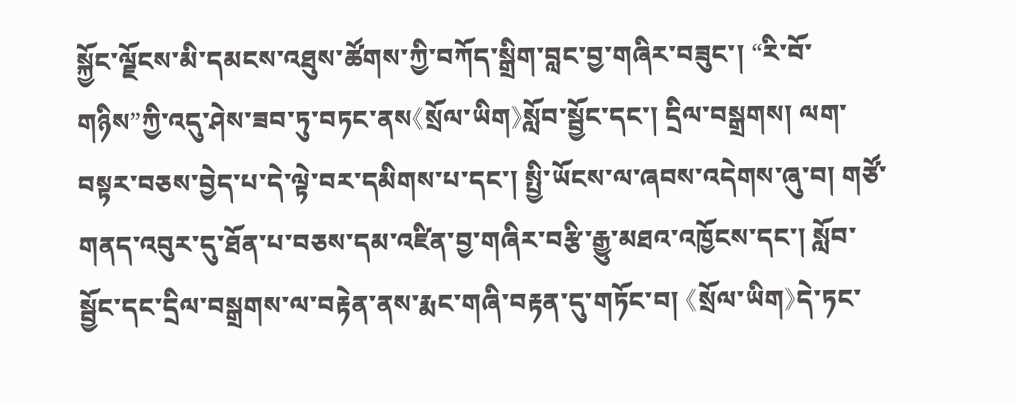སྐྱོང་ལྗོངས་མི་དམངས་འཐུས་ཚོགས་ཀྱི་བཀོད་སྒྲིག་བླང་བྱ་གཞིར་བཟུང་། “རི་བོ་གཉིས”ཀྱི་འདུ་ཤེས་ཟབ་ཏུ་བཏང་ནས《སྲོལ་ཡིག》སློབ་སྦྱོང་དང་། དྲིལ་བསྒྲགས། ལག་བསྟར་བཅས་བྱེད་པ་དེ་ལྟེ་བར་དམིགས་པ་དང་། སྤྱི་ཡོངས་ལ་ཞབས་འདེགས་ཞུ་བ། གཙོ་གནད་འབུར་དུ་ཐོན་པ་བཅས་དམ་འཛིན་བྱ་གཞིར་བརྩི་རྒྱུ་མཐའ་འཁྱོངས་དང་། སློབ་སྦྱོང་དང་དྲིལ་བསྒྲགས་ལ་བརྟེན་ནས་རྨང་གཞི་བརྟན་དུ་གཏོང་བ། 《སྲོལ་ཡིག》དེ་ཏང་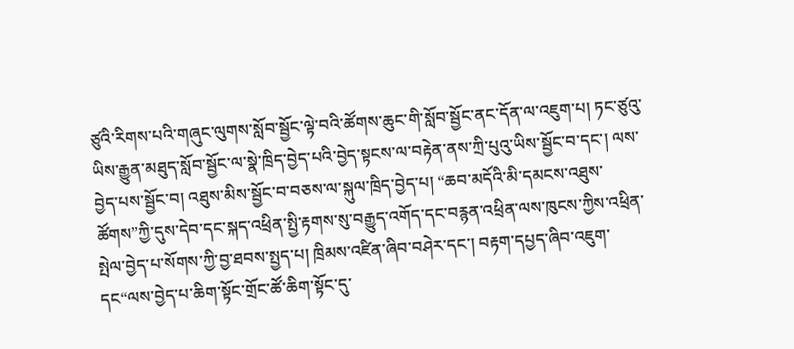ཙུའི་རིགས་པའི་གཞུང་ལུགས་སློབ་སྦྱོང་ལྟེ་བའི་ཚོགས་ཆུང་གི་སློབ་སྦྱོང་ནང་དོན་ལ་འཇུག་པ། ཏང་ཙུའུ་ཡིས་རྒྱུན་མཐུད་སློབ་སྦྱོང་ལ་སྣེ་ཁྲིད་བྱེད་པའི་བྱེད་སྟངས་ལ་བརྟེན་ནས་ཀྲི་པུའུ་ཡིས་སྦྱོང་བ་དང་། ལས་བྱེད་པས་སྦྱོང་བ། འཐུས་མིས་སྦྱོང་བ་བཅས་ལ་སྐུལ་ཁྲིད་བྱེད་པ། “ཆབ་མདོའི་མི་དམངས་འཐུས་ཚོགས”ཀྱི་དུས་དེབ་དང་སྐད་འཕྲིན་སྤྱི་རྟགས་སུ་བརྒྱུད་འགོད་དང་བརྙན་འཕྲིན་ལས་ཁུངས་ཀྱིས་འཕྲིན་སྤེལ་བྱེད་པ་སོགས་ཀྱི་བྱ་ཐབས་སྤྱད་པ། ཁྲིམས་འཛིན་ཞིབ་བཤེར་དང་། བརྟག་དཔྱད་ཞིབ་འཇུག་དང“ལས་བྱེད་པ་ཆིག་སྟོང་གྲོང་ཚོ་ཆིག་སྟོང་དུ་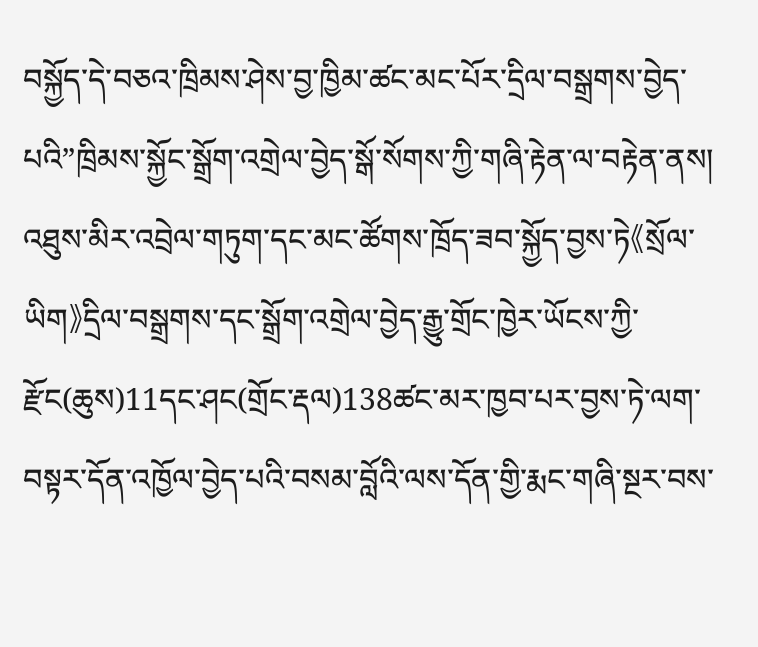བསྐྱོད་དེ་བཅའ་ཁྲིམས་ཤེས་བྱ་ཁྱིམ་ཚང་མང་པོར་དྲིལ་བསྒྲགས་བྱེད་པའི”ཁྲིམས་སྐྱོང་སྒྲོག་འགྲེལ་བྱེད་སྒོ་སོགས་ཀྱི་གཞི་རྟེན་ལ་བརྟེན་ནས། འཐུས་མིར་འབྲེལ་གཏུག་དང་མང་ཚོགས་ཁྲོད་ཟབ་སྐྱོད་བྱས་ཏེ《སྲོལ་ཡིག》དྲིལ་བསྒྲགས་དང་སྒྲོག་འགྲེལ་བྱེད་རྒྱུ་གྲོང་ཁྱེར་ཡོངས་ཀྱི་རྫོང(ཆུས)11དང་ཤང(གྲོང་རྡལ)138ཚང་མར་ཁྱབ་པར་བྱས་ཏེ་ལག་བསྟར་དོན་འཁྱོལ་བྱེད་པའི་བསམ་བློའི་ལས་དོན་གྱི་རྨང་གཞི་སྔར་བས་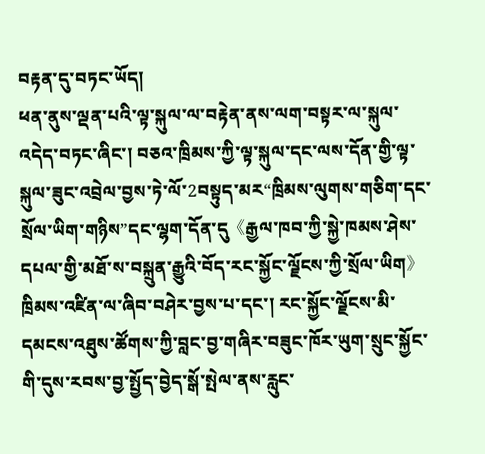བརྟན་དུ་བཏང་ཡོད།
ཕན་ནུས་ལྡན་པའི་ལྟ་སྐུལ་ལ་བརྟེན་ནས་ལག་བསྟར་ལ་སྐུལ་འདེད་བཏང་ཞིང་། བཅའ་ཁྲིམས་ཀྱི་ལྟ་སྐུལ་དང་ལས་དོན་གྱི་ལྟ་སྐུལ་ཟུང་འབྲེལ་བྱས་ཏེ་ལོ་2བསྟུད་མར“ཁྲིམས་ལུགས་གཅིག་དང་སྲོལ་ཡིག་གཉིས”དང་ལྷག་དོན་དུ《རྒྱལ་ཁབ་ཀྱི་སྐྱེ་ཁམས་ཤེས་དཔལ་གྱི་མཐོ་ས་བསྐྲུན་རྒྱུའི་བོད་རང་སྐྱོང་ལྗོངས་ཀྱི་སྲོལ་ཡིག》ཁྲིམས་འཛིན་ལ་ཞིབ་བཤེར་བྱས་པ་དང་། རང་སྐྱོང་ལྗོངས་མི་དམངས་འཐུས་ཚོགས་ཀྱི་བླང་བྱ་གཞིར་བཟུང་ཁོར་ཡུག་སྲུང་སྐྱོང་གི་དུས་རབས་བྱ་སྤྱོད་བྱེད་སྒོ་སྤེལ་ནས་རླུང་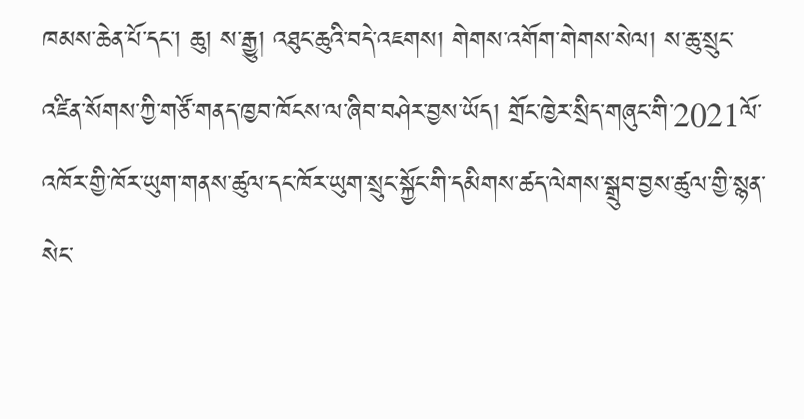ཁམས་ཆེན་པོ་དང་། ཆུ། ས་རྒྱུ། འཐུང་ཆུའི་བདེ་འཇགས། གེགས་འགོག་གེགས་སེལ། ས་ཆུ་སྲུང་འཛིན་སོགས་ཀྱི་གཙོ་གནད་ཁྱབ་ཁོངས་ལ་ཞིབ་བཤེར་བྱས་ཡོད། གྲོང་ཁྱེར་སྲིད་གཞུང་གི་2021ལོ་འཁོར་གྱི་ཁོར་ཡུག་གནས་ཚུལ་དང་ཁོར་ཡུག་སྲུང་སྐྱོང་གི་དམིགས་ཚད་ལེགས་སྒྲུབ་བྱས་ཚུལ་གྱི་སྙན་སེང་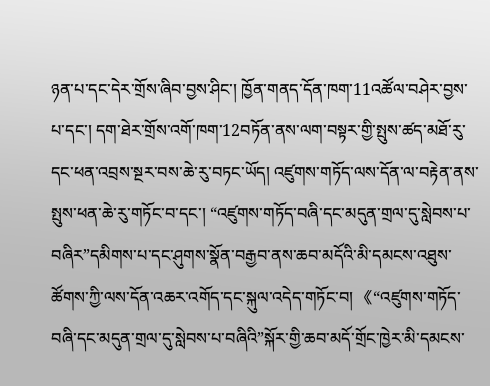ཉན་པ་དང་དེར་གྲོས་ཞིབ་བྱས་ཤིང་། ཁྱོན་གནད་དོན་ཁག་11འཚོལ་བཤེར་བྱས་པ་དང་། དག་ཐེར་གྲོས་འགོ་ཁག་12བཏོན་ནས་ལག་བསྟར་གྱི་སྤུས་ཚད་མཐོ་རུ་དང་ཕན་འབྲས་སྔར་བས་ཆེ་རུ་བཏང་ཡོད། འཛུགས་གཏོད་ལས་དོན་ལ་བརྟེན་ནས་སྤུས་ཕན་ཆེ་རུ་གཏོང་བ་དང་། “འཛུགས་གཏོད་བཞི་དང་མདུན་གྲལ་དུ་སླེབས་པ་བཞིར”དམིགས་པ་དང་ཤུགས་སྣོན་བརྒྱབ་ནས་ཆབ་མདོའི་མི་དམངས་འཐུས་ཚོགས་ཀྱི་ལས་དོན་འཆར་འགོད་དང་སྐུལ་འདེད་གཏོང་བ། 《“འཛུགས་གཏོད་བཞི་དང་མདུན་གྲལ་དུ་སླེབས་པ་བཞིའི”སྐོར་གྱི་ཆབ་མདོ་གྲོང་ཁྱེར་མི་དམངས་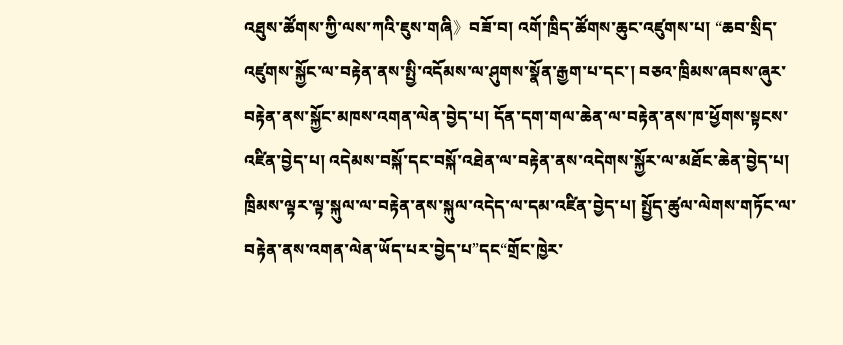འཐུས་ཚོགས་ཀྱི་ལས་ཀའི་ཇུས་གཞི》བཟོ་བ། འགོ་ཁྲིད་ཚོགས་ཆུང་འཛུགས་པ། “ཆབ་སྲིད་འཛུགས་སྐྱོང་ལ་བརྟེན་ནས་སྤྱི་འདོམས་ལ་ཤུགས་སྣོན་རྒྱག་པ་དང་། བཅའ་ཁྲིམས་ཞབས་ཞུར་བརྟེན་ནས་སྐྱོང་མཁས་འགན་ལེན་བྱེད་པ། དོན་དག་གལ་ཆེན་ལ་བརྟེན་ནས་ཁ་ཕྱོགས་སྟངས་འཛིན་བྱེད་པ། འདེམས་བསྐོ་དང་བསྐོ་འཐེན་ལ་བརྟེན་ནས་འདེགས་སྐྱོར་ལ་མཐོང་ཆེན་བྱེད་པ། ཁྲིམས་ལྟར་ལྟ་སྐུལ་ལ་བརྟེན་ནས་སྐུལ་འདེད་ལ་དམ་འཛིན་བྱེད་པ། སྤྱོད་ཚུལ་ལེགས་གཏོང་ལ་བརྟེན་ནས་འགན་ལེན་ཡོད་པར་བྱེད་པ”དང“གྲོང་ཁྱེར་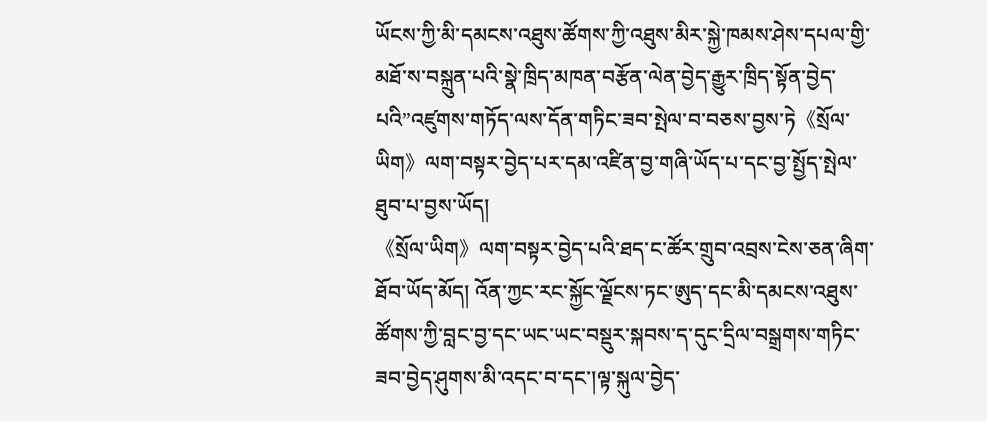ཡོངས་ཀྱི་མི་དམངས་འཐུས་ཚོགས་ཀྱི་འཐུས་མིར་སྐྱེ་ཁམས་ཤེས་དཔལ་གྱི་མཐོ་ས་བསྐྲུན་པའི་སྣེ་ཁྲིད་མཁན་བརྩོན་ལེན་བྱེད་རྒྱུར་ཁྲིད་སྟོན་བྱེད་པའི”འཛུགས་གཏོད་ལས་དོན་གཏིང་ཟབ་སྤེལ་བ་བཅས་བྱས་ཏེ《སྲོལ་ཡིག》ལག་བསྟར་བྱེད་པར་དམ་འཛིན་བྱ་གཞི་ཡོད་པ་དང་བྱ་སྤྱོད་སྤེལ་ཐུབ་པ་བྱས་ཡོད།
《སྲོལ་ཡིག》ལག་བསྟར་བྱེད་པའི་ཐད་ང་ཚོར་གྲུབ་འབྲས་ངེས་ཅན་ཞིག་ཐོབ་ཡོད་མོད། འོན་ཀྱང་རང་སྐྱོང་ལྗོངས་ཏང་ཨུད་དང་མི་དམངས་འཐུས་ཚོགས་ཀྱི་བླང་བྱ་དང་ཡང་ཡང་བསྡུར་སྐབས་ད་དུང་དྲིལ་བསྒྲགས་གཏིང་ཟབ་བྱེད་ཤུགས་མི་འདང་བ་དང་།ལྟ་སྐུལ་བྱེད་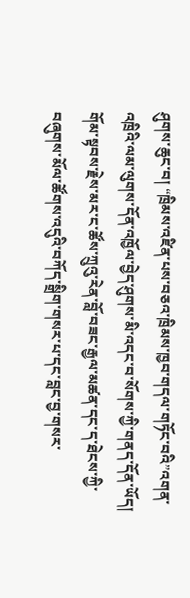ཤུགས་ཆུང་བ། “ཁྲིམས་འཛིན་པས་བཅའ་ཁྲིམས་ཁྱབ་གདལ་གཏོང་བའི”འགན་འཁྲིའི་ལམ་ལུགས་དོན་འཁྱོལ་བྱེད་ཤུགས་མི་འདང་བ་སོགས་ཀྱི་གནད་དོན་ཡོད། གོམ་སྟབས་རྗེས་མར་ང་ཚོས་ཀྲུའུ་རེན་བློ་བཟང་རྒྱལ་མཚན་དང་ད་ཐེངས་ཀྱི་བཞུགས་མོལ་ཚོགས་འདུའི་བཀོད་སྒྲིག་གསར་པ་དང་བླང་བྱ་གསར་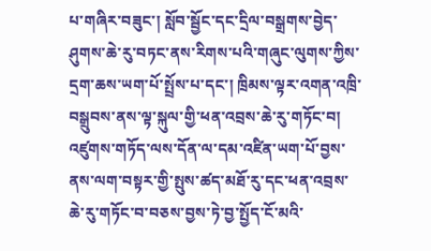པ་གཞིར་བཟུང་། སློབ་སྦྱོང་དང་དྲིལ་བསྒྲགས་བྱེད་ཤུགས་ཆེ་རུ་བཏང་ནས་རིགས་པའི་གཞུང་ལུགས་ཀྱིས་དྲག་ཆས་ཡག་པོ་སྤྲོས་པ་དང་། ཁྲིམས་ལྟར་འགན་འཁྲི་བསྒྲུབས་ནས་ལྟ་སྐུལ་གྱི་ཕན་འབྲས་ཆེ་རུ་གཏོང་བ། འཛུགས་གཏོད་ལས་དོན་ལ་དམ་འཛིན་ཡག་པོ་བྱས་ནས་ལག་བསྟར་གྱི་སྤུས་ཚད་མཐོ་རུ་དང་ཕན་འབྲས་ཆེ་རུ་གཏོང་བ་བཅས་བྱས་ཏེ་བྱ་སྤྱོད་ངོ་མའི་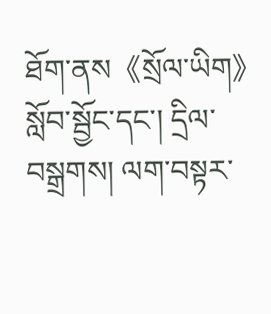ཐོག་ནས《སྲོལ་ཡིག》སློབ་སྦྱོང་དང་། དྲིལ་བསྒྲགས། ལག་བསྟར་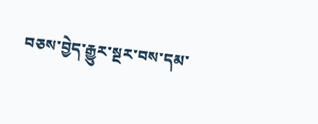བཅས་བྱེད་རྒྱུར་སྔར་བས་དམ་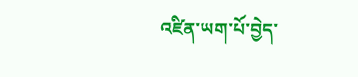འཛིན་ཡག་པོ་བྱེད་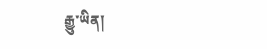རྒྱུ་ཡིན།